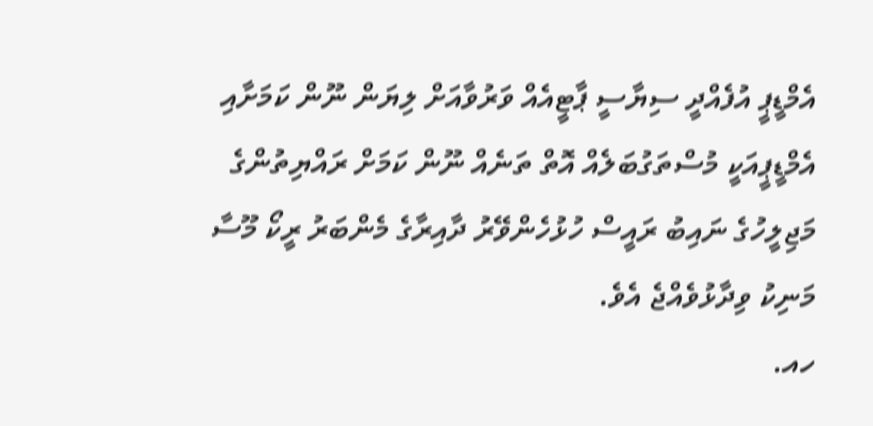އެމްޑީޕީ އުފެއްދީ ސިޔާސީ ޕާޓީއެއް ވަރުވާއަށް ލިޔަން ނޫން ކަމަށާއި އެމްޑީޕީއަކީ މުސްތަގުބަލެއް އޮތް ތަނެއް ނޫން ކަމަށް ރައްޔިތުންގެ މަޖިލީހުގެ ނައިބު ރައީސް ހުޅުހެންވޭރު ދާއިރާގެ މެންބަރު ރީކޯ މޫސާ މަނިކު ވިދާޅުވެއްޖެ އެވެ.
ހއ.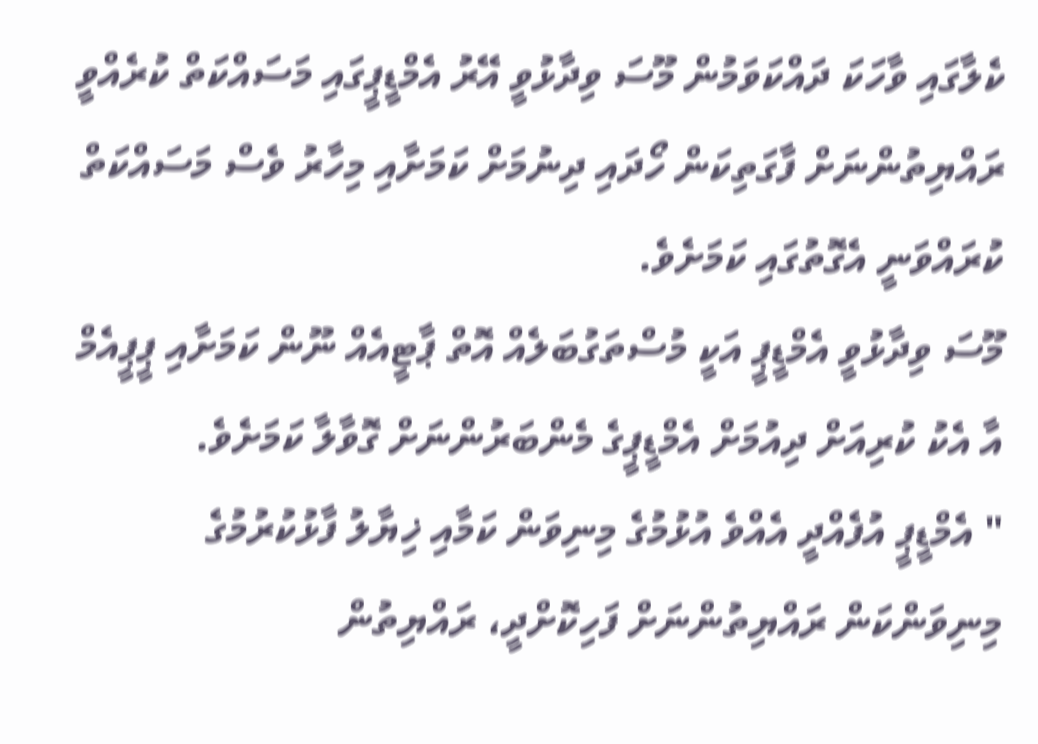ކެލާގައި ވާހަކަ ދައްކަވަމުން މޫސަ ވިދާޅުވީ އޭރު އެމްޑީޕީގައި މަސައްކަތް ކުރެއްވީ ރައްޔިތުންނަށް ފާގަތިކަން ހޯދައި ދިނުމަށް ކަމަށާއި މިހާރު ވެސް މަސައްކަތް ކުރައްވަނީ އެގޮތުގައި ކަމަށެވެ.
މޫސަ ވިދާޅުވީ އެމްޑީޕީ އަކީ މުސްތަގުބަލެއް އޮތް ޕާޓީއެއް ނޫން ކަމަށާއި ޕީޕީއެމް އާ އެކު ކުރިއަށް ދިއުމަށް އެމްޑީޕީގެ މެންބަރުންނަށް ގޮވާލާ ކަމަށެވެ.
" އެމްޑީޕީ އުފެއްދީ އެއްވެ އުޅުމުގެ މިނިވަން ކަމާއި ޚިޔާލު ފާޅުކުރުމުގެ މިނިވަންކަން ރައްޔިތުންނަށް ފަހިކޮށްދީ، ރައްޔިތުން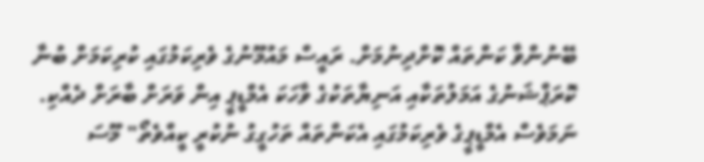ބޭނުންވާ ކަންތައް ކޮށްދިނުމަށް. ރައީސް މައުމޫނުގެ ވެރިކަމުގައި ކުރިކަމަށް ބުނާ ކޮރަޕްޝަނުގެ އަމަލުތަކާއި އަނިޔާތަކުގެ ވާހަކަ އެމްޑީޕީ އިން ވަރަށް ބާރަށް ދެއްކި. ނަމަވެސް އެމްޑީޕީގެ ވެރިކަމުގައި އެކަންތައް ތަހުގީގު ނުކުރީ ކީއްވެތޯ" މޫސަ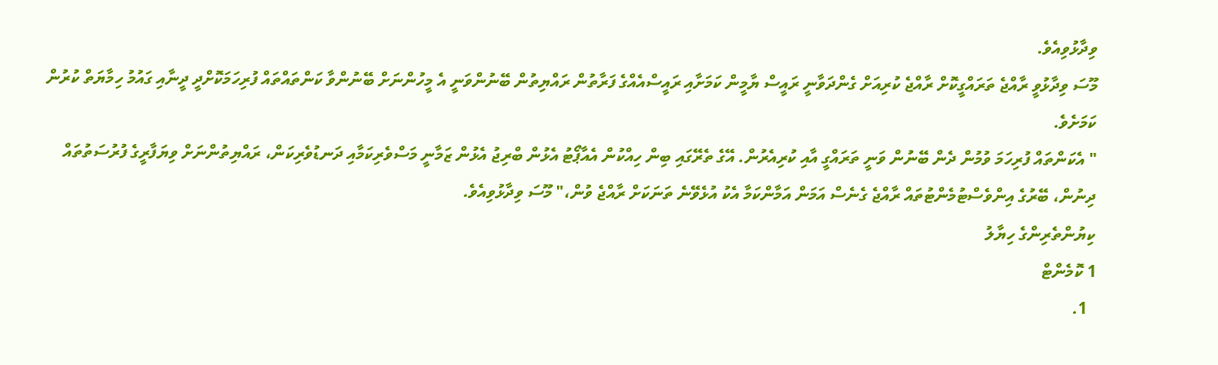ވިދާޅުވިއެވެ.
މޫސަ ވިދާޅުވީ ރާއްޖެ ތަރައްގީކޮށް ރާއްޖެ ކުރިއަށް ގެންދަވާނީ ރައީސް ޔާމީން ކަމަށާއި ރައީސްއެއްގެ ފަރާތުން ރައްޔިތުން ބޭނުންވަނީ އެ މީހުންނަށް ބޭނުންވާ ކަންތައްތައް ފުރިހަމަކޮށްދީ ދީނާއި ގައުމު ހިމާޔަތް ކުރުން ކަމަށެވެ.
" އެކަންތައް ފުރިހަމަ ވުމުން ދެން ބޭނުން ވަނީ ތަރައްގީ އާއި ކުރިއެރުން. އޭގެ ތެރޭގައި ބިން ހިއްކުން އެއާޕޯޓު އެޅުން ބްރިޖު އެޅުން ޒަމާނީ މަސްވެރިކަމާއި ދަނޑުވެރިކަން، ރައްޔިތުންނަށް ވިޔަފާރީގެ ފުރުސަތުތައް ދިނުން، ބޭރުގެ އިންވެސްޓުމެންޓުތައް ރާއްޖެ ގެނެސް އަމަން އަމާންކަމާ އެކު އުޅެވޭނެ ތަނަކަށް ރާއްޖެ ވުން،" މޫސަ ވިދާޅުވިއެވެ.
ކިޔުންތެރިންގެ ހިޔާލު
1 ކޮމެންޓް
  1.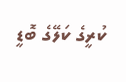ކުރީގެ ކަލޭގެ ބޮޑީ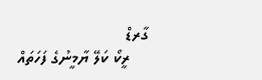ގާރޑް
    ރީކޯ ކަލޭ ޔާމީނުގެ ފަހަތައް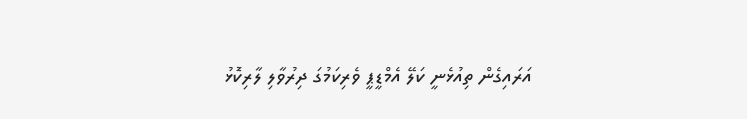އަރައިގެން ތިއުޅެނީ ކަލޭ އެމްޑީޕީ ވެރިކަމުގަ ދިރުވާލި ލާރިކޮޅު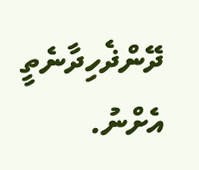ދޭންޛެހިދާނެތީ އެށްނު.